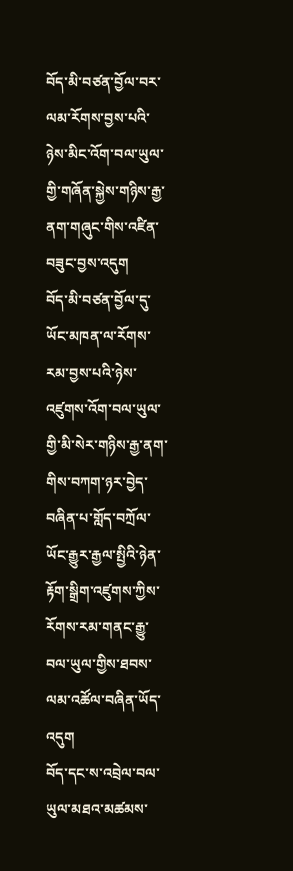བོད་མི་བཙན་བྱོལ་བར་ལམ་རོགས་བྱས་པའི་ཉེས་མིང་འོག་བལ་ཡུལ་གྱི་གཞོན་སྐྱེས་གཉིས་རྒྱ་ནག་གཞུང་གིས་འཛིན་བཟུང་བྱས་འདུག
བོད་མི་བཙན་བྱོལ་དུ་ཡོང་མཁན་ལ་རོགས་རམ་བྱས་པའི་ཉེས་འཛུགས་འོག་བལ་ཡུལ་གྱི་མི་སེར་གཉིས་རྒྱ་ནག་གིས་བཀག་ཉར་བྱེད་བཞིན་པ་གློད་བཀྲོལ་ཡོང་རྒྱུར་རྒྱལ་སྤྱིའི་ཉེན་རྟོག་སྒྲིག་འཛུགས་ཀྱིས་རོགས་རམ་གནང་རྒྱུ་བལ་ཡུལ་གྱིས་ཐབས་ལམ་འཚོལ་བཞིན་ཡོད་འདུག
བོད་དང་ས་འབྲེལ་བལ་ཡུལ་མཐའ་མཚམས་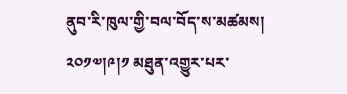ནུབ་རི་ཁུལ་གྱི་བལ་བོད་ས་མཚམས། ༢༠༡༧།༩།༡ མཐུན་འགྱུར་པར་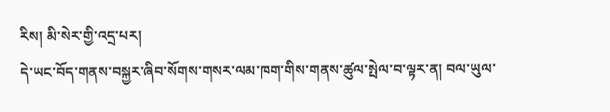རིས། མི་སེར་གྱི་འདྲ་པར།
དེ་ཡང་བོད་གནས་བསྐྱར་ཞིབ་སོགས་གསར་ལམ་ཁག་གིས་གནས་ཚུལ་སྤེལ་བ་ལྟར་ན། བལ་ཡུལ་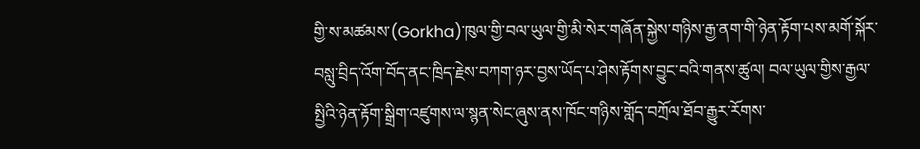གྱི་ས་མཚམས་(Gorkha)་ཁུལ་གྱི་བལ་ཡུལ་གྱི་མི་སེར་གཞོན་སྐྱེས་གཉིས་རྒྱ་ནག་གི་ཉེན་རྟོག་པས་མགོ་སྐོར་བསླུ་བྲིད་འོག་བོད་ནང་ཁྲིད་རྗེས་བཀག་ཉར་བྱས་ཡོད་པ་ཤེས་རྟོགས་བྱུང་བའི་གནས་ཚུལ། བལ་ཡུལ་གྱིས་རྒྱལ་སྤྱིའི་ཉེན་རྟོག་སྒྲིག་འཛུགས་ལ་སྙན་སེང་ཞུས་ནས་ཁོང་གཉིས་གློད་བཀྲོལ་ཐོབ་རྒྱུར་རོགས་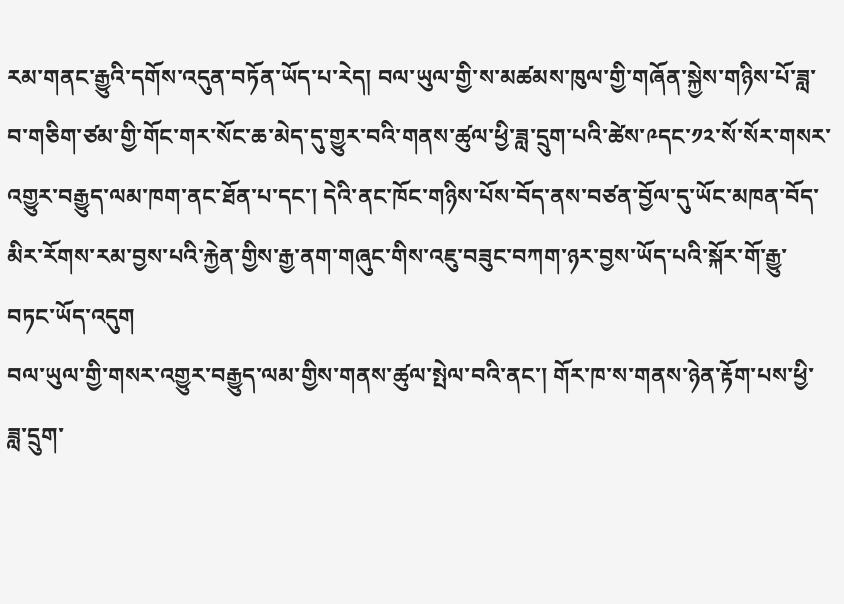རམ་གནང་རྒྱུའི་དགོས་འདུན་བཏོན་ཡོད་པ་རེད། བལ་ཡུལ་གྱི་ས་མཚམས་ཁུལ་གྱི་གཞོན་སྐྱེས་གཉིས་པོ་ཟླ་བ་གཅིག་ཙམ་གྱི་གོང་གར་སོང་ཆ་མེད་དུ་གྱུར་བའི་གནས་ཚུལ་ཕྱི་ཟླ་དྲུག་པའི་ཚེས་༩དང་༡༢་སོ་སོར་གསར་འགྱུར་བརྒྱུད་ལམ་ཁག་ནང་ཐོན་པ་དང་། དེའི་ནང་ཁོང་གཉིས་པོས་བོད་ནས་བཙན་བྱོལ་དུ་ཡོང་མཁན་བོད་མིར་རོགས་རམ་བྱས་པའི་རྐྱེན་གྱིས་རྒྱ་ནག་གཞུང་གིས་འཇུ་བཟུང་བཀག་ཉར་བྱས་ཡོད་པའི་སྐོར་གོ་རྒྱུ་བཏང་ཡོད་འདུག
བལ་ཡུལ་གྱི་གསར་འགྱུར་བརྒྱུད་ལམ་གྱིས་གནས་ཚུལ་སྤེལ་བའི་ནང་། གོར་ཁ་ས་གནས་ཉེན་རྟོག་པས་ཕྱི་ཟླ་དྲུག་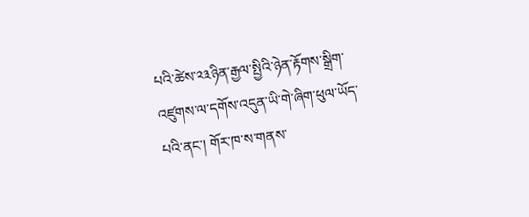པའི་ཚེས་༢༣ཉིན་རྒྱལ་སྤྱིའི་ཉེན་རྟོགས་སྒྲིག་འཛུགས་ལ་དགོས་འདུན་ཡི་གེ་ཞིག་ཕུལ་ཡོད་པའི་ནང་། གོར་ཁ་ས་གནས་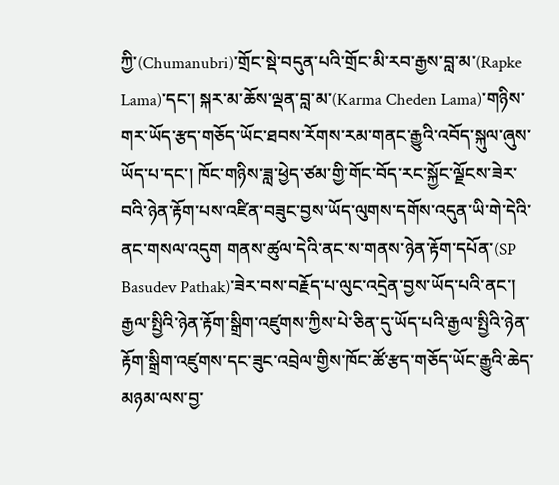ཀྱི་(Chumanubri)་གྲོང་སྡེ་བདུན་པའི་གྲོང་མི་རབ་རྒྱས་བླ་མ་(Rapke Lama)་དང་། སྐར་མ་ཆོས་ལྡན་བླ་མ་(Karma Cheden Lama)་གཉིས་གར་ཡོད་རྩད་གཅོད་ཡོང་ཐབས་རོགས་རམ་གནང་རྒྱུའི་འབོད་སྐུལ་ཞུས་ཡོད་པ་དང་། ཁོང་གཉིས་ཟླ་ཕྱེད་ཙམ་གྱི་གོང་བོད་རང་སྐྱོང་ལྗོངས་ཟེར་བའི་ཉེན་རྟོག་པས་འཛིན་བཟུང་བྱས་ཡོད་ལུགས་དགོས་འདུན་ཡི་གེ་དེའི་ནང་གསལ་འདུག གནས་ཚུལ་དེའི་ནང་ས་གནས་ཉེན་རྟོག་དཔོན་(SP Basudev Pathak)་ཟེར་བས་བརྗོད་པ་ལུང་འདྲེན་བྱས་ཡོད་པའི་ནང་། རྒྱལ་སྤྱིའི་ཉེན་རྟོག་སྒྲིག་འཛུགས་ཀྱིས་པེ་ཅིན་དུ་ཡོད་པའི་རྒྱལ་སྤྱིའི་ཉེན་རྟོག་སྒྲིག་འཛུགས་དང་ཟུང་འབྲེལ་གྱིས་ཁོང་ཚོ་རྩད་གཅོད་ཡོང་རྒྱུའི་ཆེད་མཉམ་ལས་བྱ་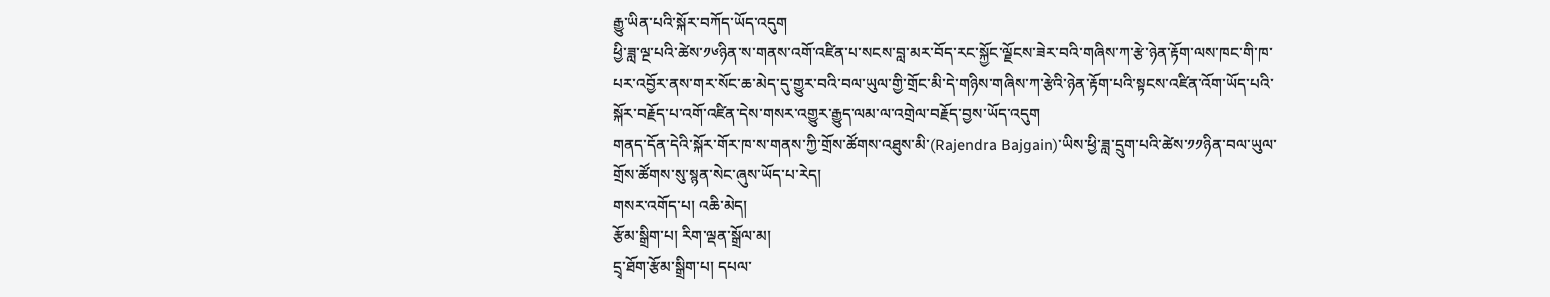རྒྱུ་ཡིན་པའི་སྐོར་བཀོད་ཡོད་འདུག
ཕྱི་ཟླ་ལྔ་པའི་ཚེས་༡༦ཉིན་ས་གནས་འགོ་འཛིན་པ་སངས་བླ་མར་བོད་རང་སྐྱོང་ལྗོངས་ཟེར་བའི་གཞིས་ཀ་རྩེ་ཉེན་རྟོག་ལས་ཁང་གི་ཁ་པར་འབྱོར་ནས་གར་སོང་ཆ་མེད་དུ་གྱུར་བའི་བལ་ཡུལ་གྱི་གྲོང་མི་དེ་གཉིས་གཞིས་ཀ་རྩེའི་ཉེན་རྟོག་པའི་སྟངས་འཛིན་འོག་ཡོད་པའི་སྐོར་བརྗོད་པ་འགོ་འཛིན་དེས་གསར་འགྱུར་རྒྱུད་ལམ་ལ་འགྲེལ་བརྗོད་བྱས་ཡོད་འདུག
གནད་དོན་དེའི་སྐོར་གོར་ཁ་ས་གནས་ཀྱི་གྲོས་ཚོགས་འཐུས་མི་(Rajendra Bajgain)་ཡིས་ཕྱི་ཟླ་དྲུག་པའི་ཚེས་༡༡ཉིན་བལ་ཡུལ་གྲོས་ཚོགས་སུ་སྙན་སེང་ཞུས་ཡོད་པ་རེད།
གསར་འགོད་པ། འཆི་མེད།
རྩོམ་སྒྲིག་པ། རིག་ལྡན་སྒྲོལ་མ།
དྲྭ་ཐོག་རྩོམ་སྒྲིག་པ། དཔལ་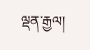ལྡན་རྒྱལ།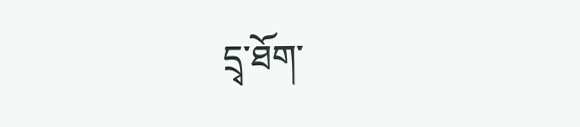དྲྭ་ཐོག་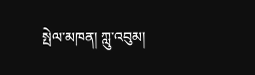སྤེལ་མཁན། ཀླུ་འབུམ།